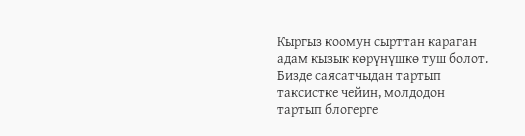Кыргыз коомун сырттан караган адам кызык көрүнүшкө туш болот. Бизде саясатчыдан тартып таксистке чейин, молдодон тартып блогерге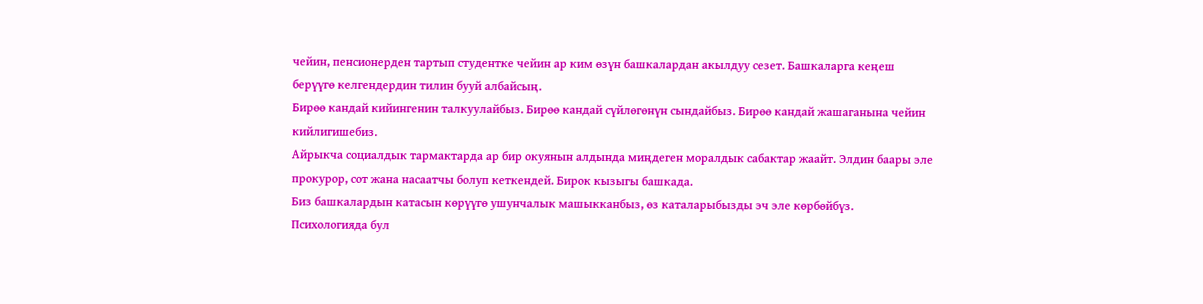чейин, пенсионерден тартып студентке чейин ар ким өзүн башкалардан акылдуу сезет. Башкаларга кеңеш берүүгө келгендердин тилин бууй албайсың.
Бирөө кандай кийингенин талкуулайбыз. Бирөө кандай сүйлөгөнүн сындайбыз. Бирөө кандай жашаганына чейин кийлигишебиз.
Айрыкча социалдык тармактарда ар бир окуянын алдында миңдеген моралдык сабактар жаайт. Элдин баары эле прокурор, сот жана насаатчы болуп кеткендей. Бирок кызыгы башкада.
Биз башкалардын катасын көрүүгө ушунчалык машыкканбыз, өз каталарыбызды эч эле көрбөйбүз.
Психологияда бул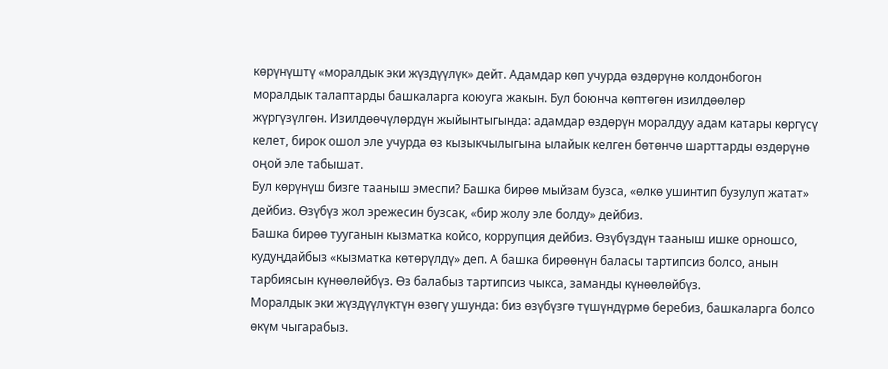көрүнүштү «моралдык эки жүздүүлүк» дейт. Адамдар көп учурда өздөрүнө колдонбогон моралдык талаптарды башкаларга коюуга жакын. Бул боюнча көптөгөн изилдөөлөр жүргүзүлгөн. Изилдөөчүлөрдүн жыйынтыгында: адамдар өздөрүн моралдуу адам катары көргүсү келет, бирок ошол эле учурда өз кызыкчылыгына ылайык келген бөтөнчө шарттарды өздөрүнө оңой эле табышат.
Бул көрүнүш бизге тааныш эмеспи? Башка бирөө мыйзам бузса, «өлкө ушинтип бузулуп жатат» дейбиз. Өзүбүз жол эрежесин бузсак, «бир жолу эле болду» дейбиз.
Башка бирөө тууганын кызматка койсо, коррупция дейбиз. Өзүбүздүн тааныш ишке орношсо, кудуңдайбыз «кызматка көтөрүлдү» деп. А башка бирөөнүн баласы тартипсиз болсо, анын тарбиясын күнөөлөйбүз. Өз балабыз тартипсиз чыкса, заманды күнөөлөйбүз.
Моралдык эки жүздүүлүктүн өзөгү ушунда: биз өзүбүзгө түшүндүрмө беребиз, башкаларга болсо өкүм чыгарабыз.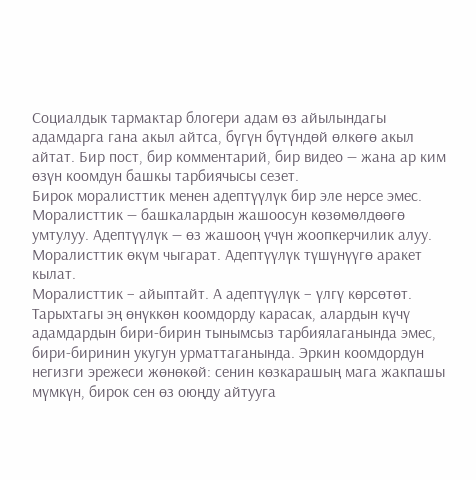Социалдык тармактар блогери адам өз айылындагы адамдарга гана акыл айтса, бүгүн бүтүндөй өлкөгө акыл айтат. Бир пост, бир комментарий, бир видео — жана ар ким өзүн коомдун башкы тарбиячысы сезет.
Бирок моралисттик менен адептүүлүк бир эле нерсе эмес. Моралисттик — башкалардын жашоосун көзөмөлдөөгө умтулуу. Адептүүлүк — өз жашооң үчүн жоопкерчилик алуу. Моралисттик өкүм чыгарат. Адептүүлүк түшүнүүгө аракет кылат.
Моралисттик – айыптайт. А адептүүлүк – үлгү көрсөтөт.
Тарыхтагы эң өнүккөн коомдорду карасак, алардын күчү адамдардын бири-бирин тынымсыз тарбиялаганында эмес, бири-биринин укугун урматтаганында. Эркин коомдордун негизги эрежеси жөнөкөй: сенин көзкарашың мага жакпашы мүмкүн, бирок сен өз оюңду айтууга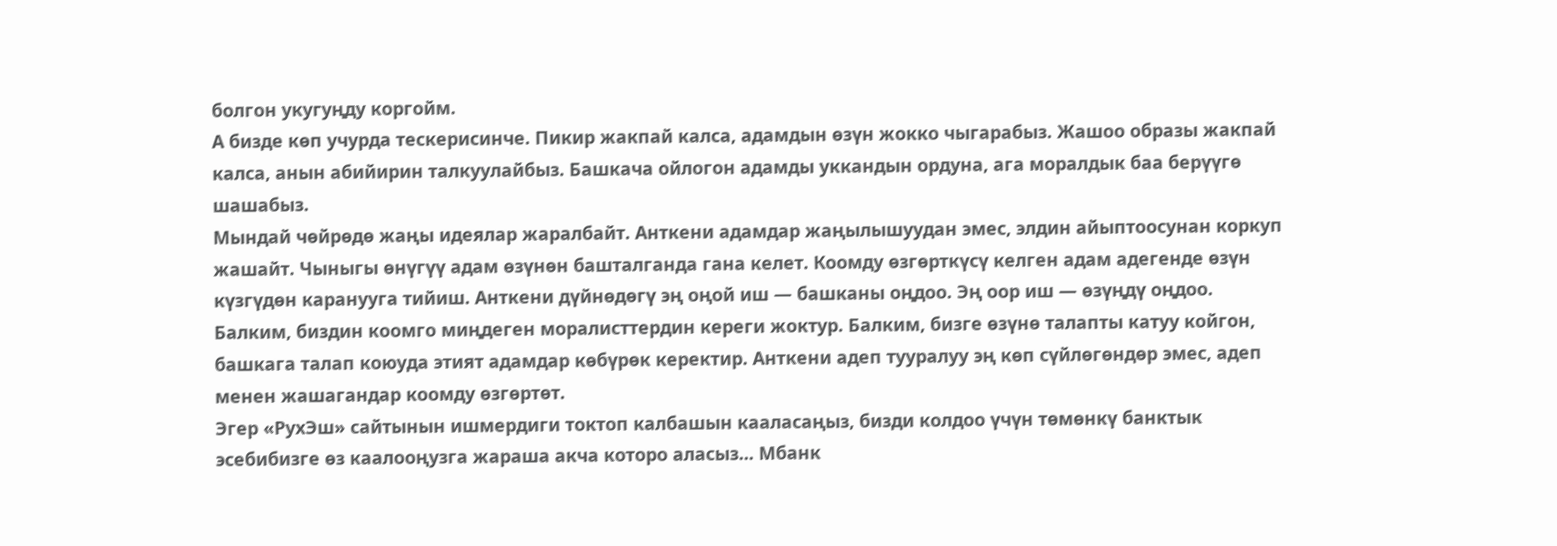болгон укугуңду коргойм.
А бизде көп учурда тескерисинче. Пикир жакпай калса, адамдын өзүн жокко чыгарабыз. Жашоо образы жакпай калса, анын абийирин талкуулайбыз. Башкача ойлогон адамды уккандын ордуна, ага моралдык баа берүүгө шашабыз.
Мындай чөйрөдө жаңы идеялар жаралбайт. Анткени адамдар жаңылышуудан эмес, элдин айыптоосунан коркуп жашайт. Чыныгы өнүгүү адам өзүнөн башталганда гана келет. Коомду өзгөрткүсү келген адам адегенде өзүн күзгүдөн каранууга тийиш. Анткени дүйнөдөгү эң оңой иш — башканы оңдоо. Эң оор иш — өзүңдү оңдоо.
Балким, биздин коомго миңдеген моралисттердин кереги жоктур. Балким, бизге өзүнө талапты катуу койгон, башкага талап коюуда этият адамдар көбүрөк керектир. Анткени адеп тууралуу эң көп сүйлөгөндөр эмес, адеп менен жашагандар коомду өзгөртөт.
Эгер «РухЭш» сайтынын ишмердиги токтоп калбашын кааласаңыз, бизди колдоо үчүн төмөнкү банктык эсебибизге өз каалооңузга жараша акча которо аласыз... Мбанк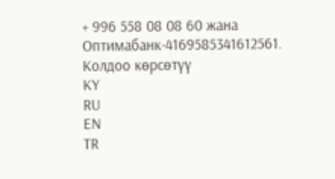+ 996 558 08 08 60 жана Оптимабанк-4169585341612561.
Колдоо көрсөтүү
KY
RU
EN
TR